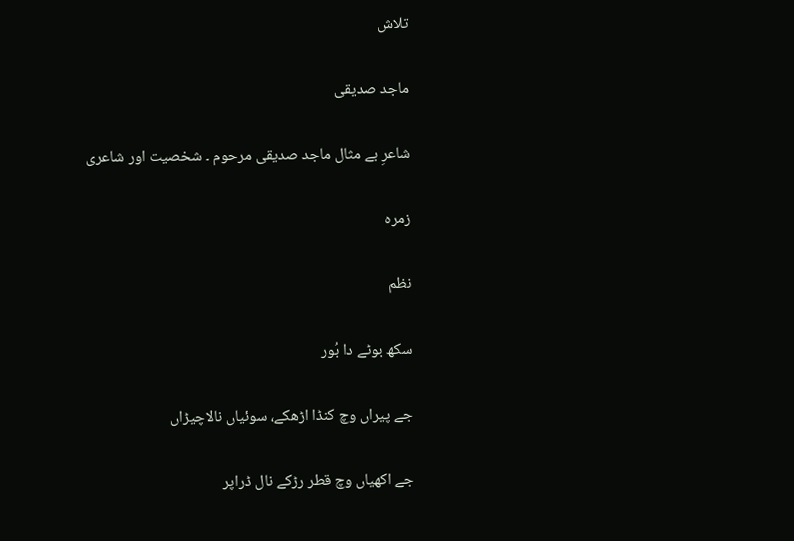تلاش

ماجد صدیقی

شاعرِ بے مثال ماجد صدیقی مرحوم ۔ شخصیت اور شاعری

زمرہ

نظم

سکھ بوٹے دا بُور

جے پیراں وچ کنڈا اڑھکے، سوئیاں نالاچیڑاں

جے اکھیاں وچ قطر رڑکے نال ڈراپر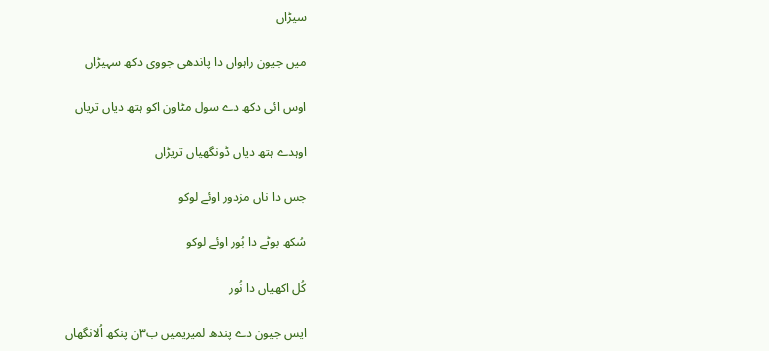سیڑاں

میں جیون راہواں دا پاندھی جووی دکھ سہیڑاں

اوس ائی دکھ دے سول مٹاون اکو ہتھ دیاں تریاں

اوہدے ہتھ دیاں ڈونگھیاں تریڑاں

جس دا ناں مزدور اوئے لوکو

سُکھ بوٹے دا بُور اوئے لوکو

کُل اکھیاں دا نُور

ایس جیون دے پندھ لمیریمیں ب۳ن پنکھ اُلانگھاں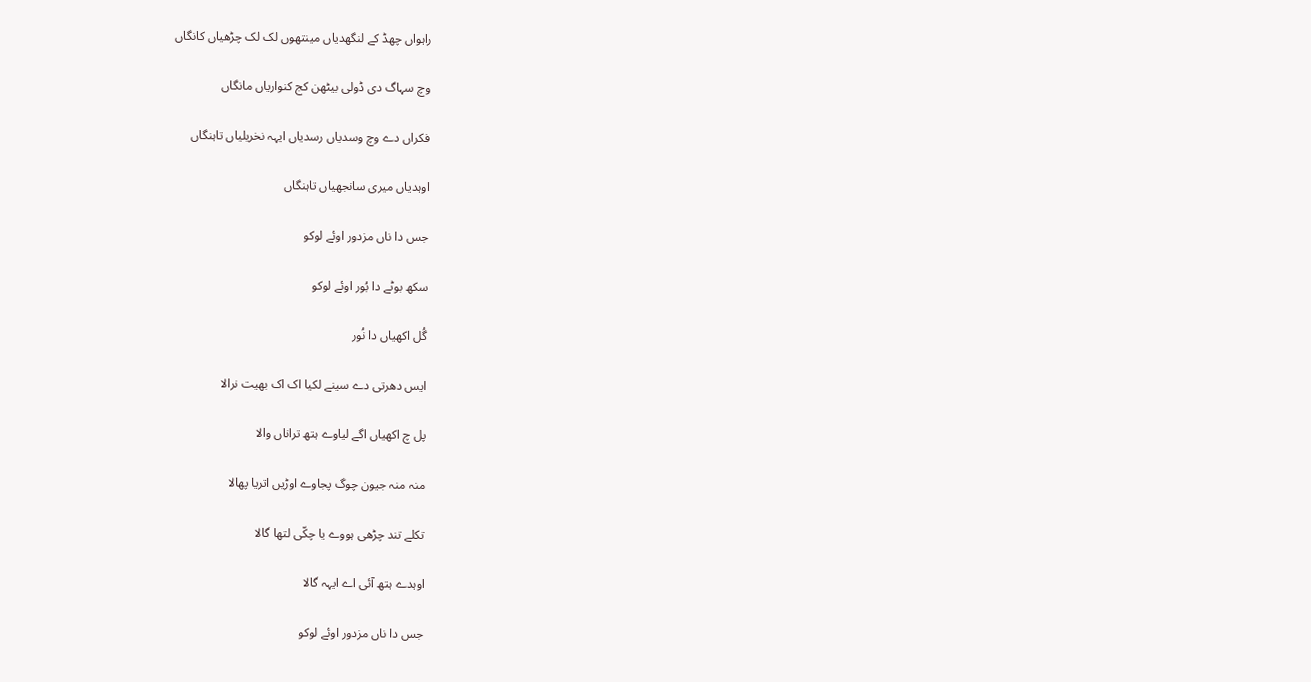راہواں چھڈ کے لنگھدیاں مینتھوں لک لک چڑھیاں کانگاں

وچ سہاگ دی ڈولی بیٹھن کج کنواریاں مانگاں

فکراں دے وچ وسدیاں رسدیاں ایہہ نخریلیاں تاہنگاں

اوہدیاں میری سانجھیاں تاہنگاں

جس دا ناں مزدور اوئے لوکو

سکھ بوٹے دا بُور اوئے لوکو

گُل اکھیاں دا نُور

ایس دھرتی دے سینے لکیا اک اک بھیت نرالا

پل چ اکھیاں اگے لیاوے ہتھ تراناں والا

منہ منہ جیون چوگ پجاوے اوڑیں اتریا پھالا

تکلے تند چڑھی ہووے یا چکّی لتھا گالا

اوہدے ہتھ آئی اے ایہہ گالا

جس دا ناں مزدور اوئے لوکو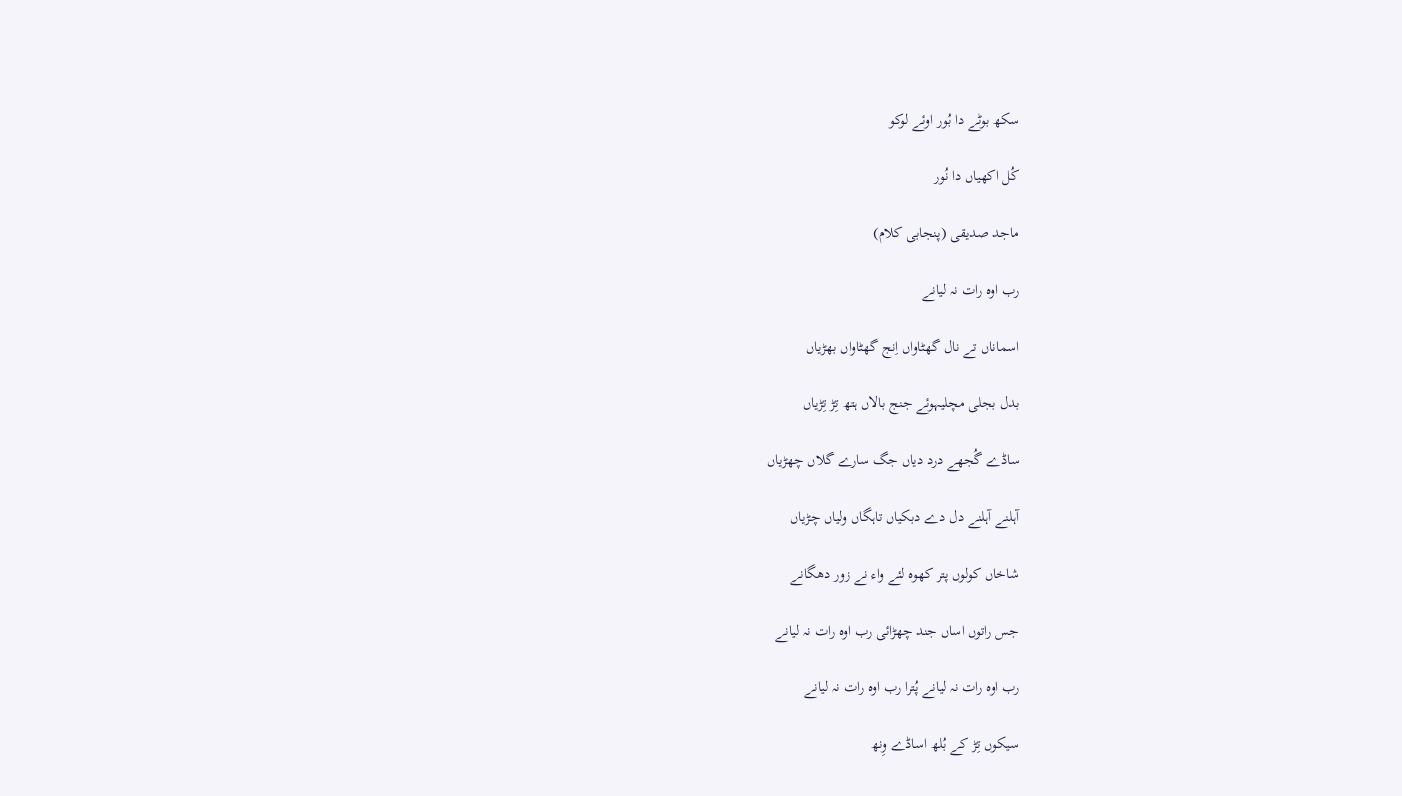سکھ بوٹے دا بُور اوئے لوکو

کُل اکھیاں دا نُور

ماجد صدیقی (پنجابی کلام)

رب اوہ رات نہ لیانے

اسماناں تے نال گھٹاواں اِنج گھٹاواں بھڑیاں

بدل بجلی مچلیہوئے جنج بالاں ہتھ تِڑ تِڑیاں

ساڈے گُجھے درد دیاں جگ سارے گلاں چھڑیاں

آہلنے آہلنے دل دے دبکیاں تاہگاں ولیاں چڑیاں

شاخاں کولوں پتر کھوہ لئے واء نے زور دھگانے

جس راتوں اساں جند چھڑائی رب اوہ رات نہ لیانے

رب اوہ رات نہ لیانے پُترا رب اوہ رات نہ لیانے

سیکوں تِڑ کے بُلھ اساڈے وِنھ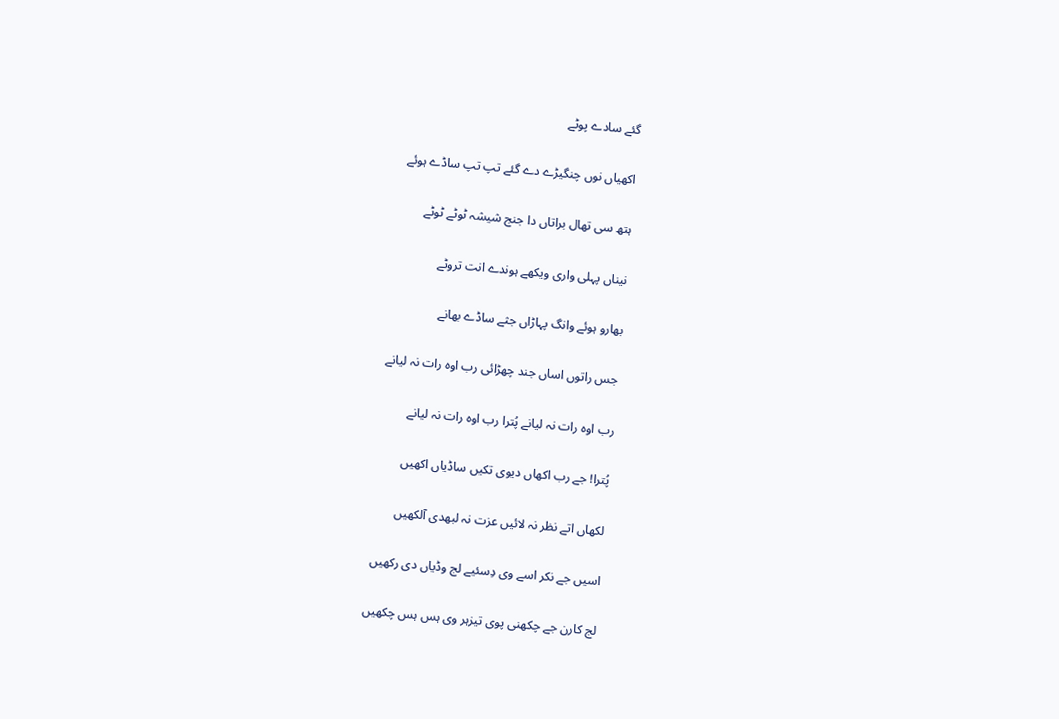گئے سادے پوٹے

اکھیاں نوں چنگیڑے دے گئے تپ تپ ساڈے ہوئے

ہتھ سی تھال براتاں دا جنج شیشہ ٹوٹے ٹوٹے

نیناں پہلی واری ویکھے ہوندے انت تروٹے

بھارو ہوئے وانگ پہاڑاں جثے ساڈے بھانے

جس راتوں اساں جند چھڑائی رب اوہ رات نہ لیانے

رب اوہ رات نہ لیانے پُترا رب اوہ رات نہ لیانے

پُترا! جے رب اکھاں دیوی تکیں ساڈیاں اکھیں

لکھاں اتے نظر نہ لائیں عزت نہ لبھدی آلکھیں

اسیں جے نکر اسے وی دِسئیے لج وڈیاں دی رکھیں

لج کارن جے چکھنی پوی تیزہر وی ہس ہس چکھیں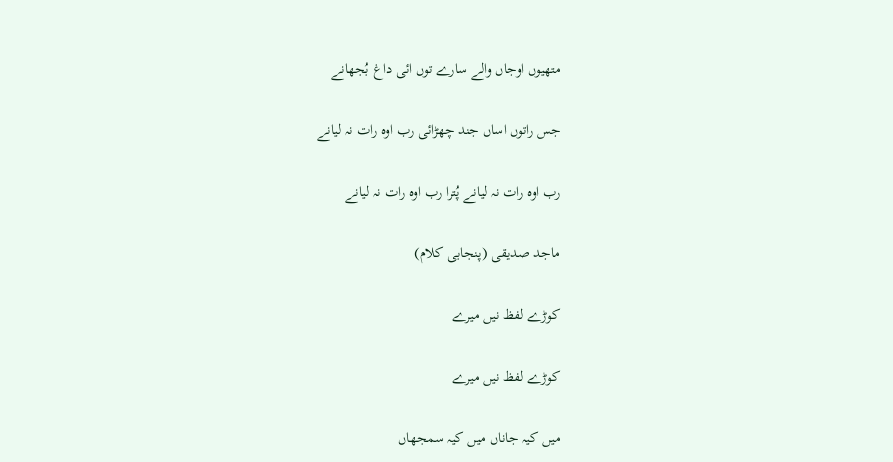متھیوں اوجاں والے سارے توں ائی داغ بُجھانے

جس راتوں اساں جند چھڑائی رب اوہ رات نہ لیانے

رب اوہ رات نہ لیانے پُترا رب اوہ رات نہ لیانے

ماجد صدیقی (پنجابی کلام)

کوڑے لفظ نیں میرے

کوڑے لفظ نیں میرے

میں کیہ جاناں میں کیہ سمجھاں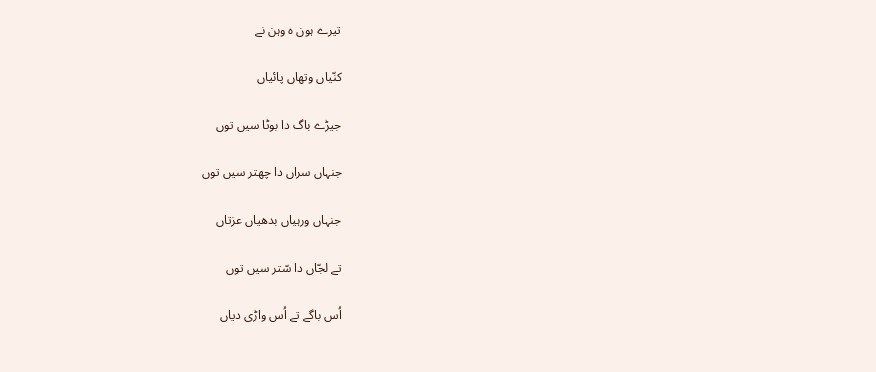تیرے ہون ہ وہن نے

کنّیاں وتھاں پائیاں

جیڑے باگ دا بوٹا سیں توں

جنہاں سراں دا چھتر سیں توں

جنہاں ورہیاں بدھیاں عزتاں

تے لجّاں دا سّتر سیں توں

اُس باگے تے اُس واڑی دیاں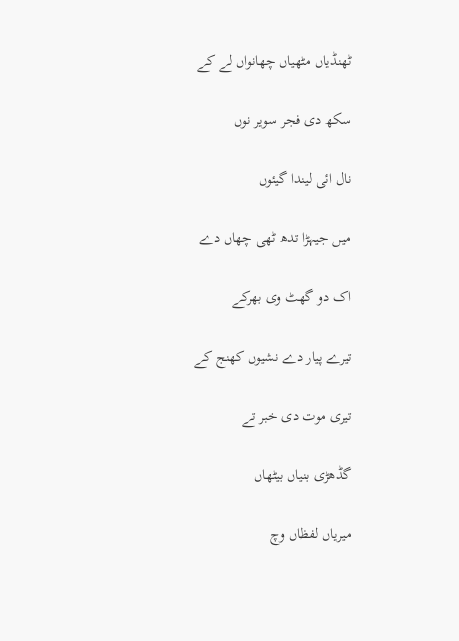ٹھنڈیاں مٹھیاں چھانواں لے کے

سکھ دی فجر سویر نوں

نال ائی لیندا گیئوں

میں جیہڑا تدھ ٹھی چھاں دے

اک دو گھٹ وی بھرکے

تیرے پیار دے نشیوں کھنج کے

تیری موت دی خبر تے

گڈھڑی بنیاں بیٹھاں

میریاں لفظاں وچ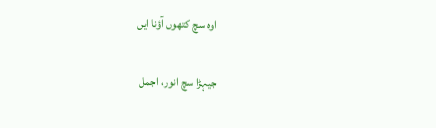اوہ سچ کتھوں آؤنا ایں

جیہڑا سچ انور، اجمل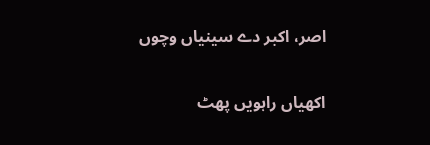اصر، اکبر دے سینیاں وچوں

اکھیاں راہویں پھٹ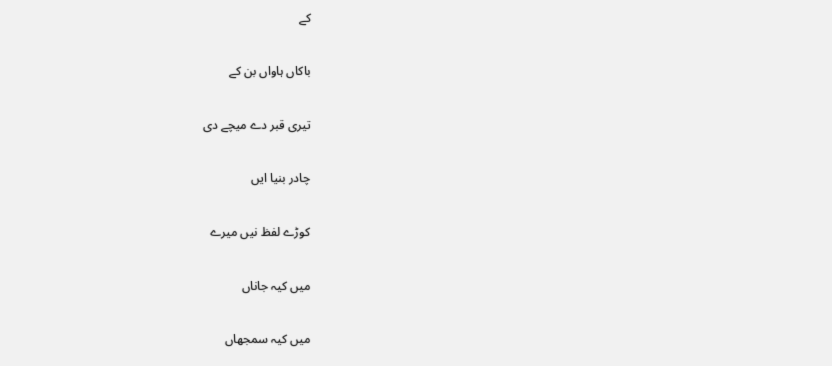کے

باکاں ہاواں بن کے

تیری قبر دے میچے دی

چادر بنیا ایں

کوڑے لفظ نیں میرے

میں کیہ جاناں

میں کیہ سمجھاں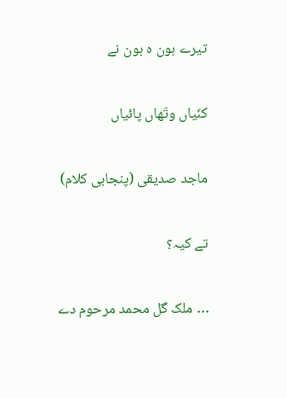تیرے ہون ہ ہون نے

کنّیاں وتّھاں پائیاں

ماجد صدیقی (پنجابی کلام)

تے کیہ؟

… ملک گل محمد مرحوم دے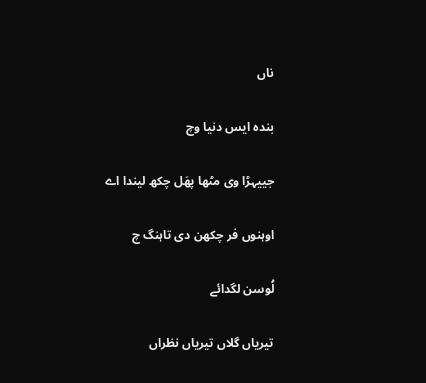ناں

بندہ ایس دنیا وچ

جییہڑا وی مٹھا پھَل چکھ لیندا اے

اوہنوں فر چکھن دی تاہنگ چ

لُوسن لگدائے

تیریاں گلاں تیریاں نظراں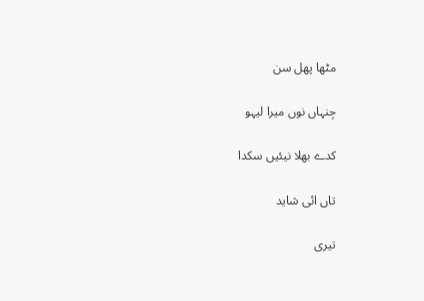مٹھا پھل سن

جِنہاں نوں میرا لیہو

کدے بھلا نیئیں سکدا

تاں ائی شاید

تیری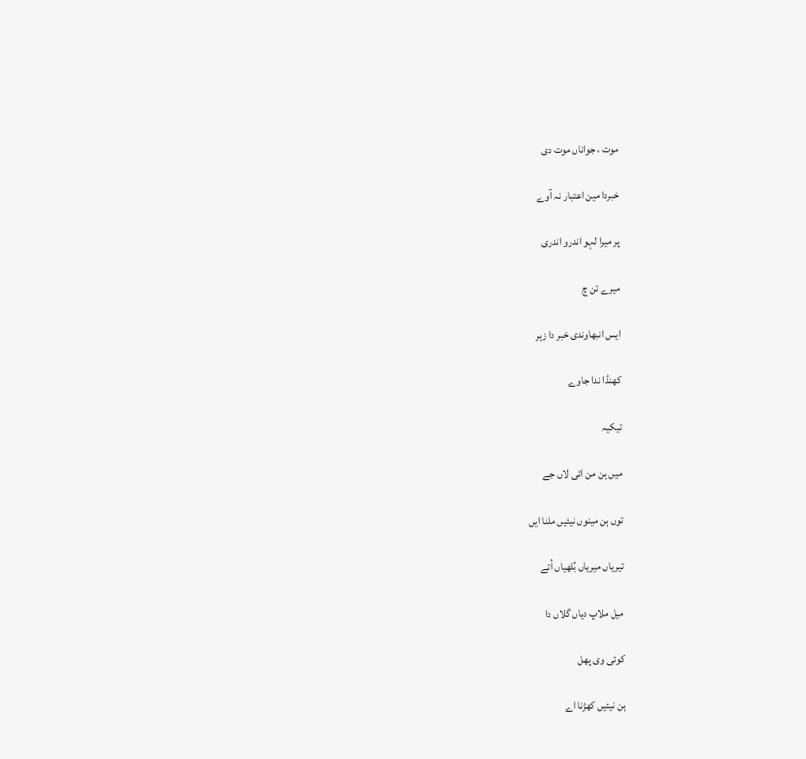موت ، جواناں موت دی

خبردا مین اعتبار نہ آوے

پر میرا لہو اندرو اندری

میرے تن چ

ایس انبھاوندی خبر دا زہر

کھنڈا ندا جاوے

تیکیہ

میں ہن من ائی لاں جے

توں ہن مینوں نیئیں ملنا ایں

تیریاں میریاں بُلھیاں اُتے

میل ملاپ دیاں گلاں دا

کوئی وی پھل

ہن نیئیں کھڑنا اے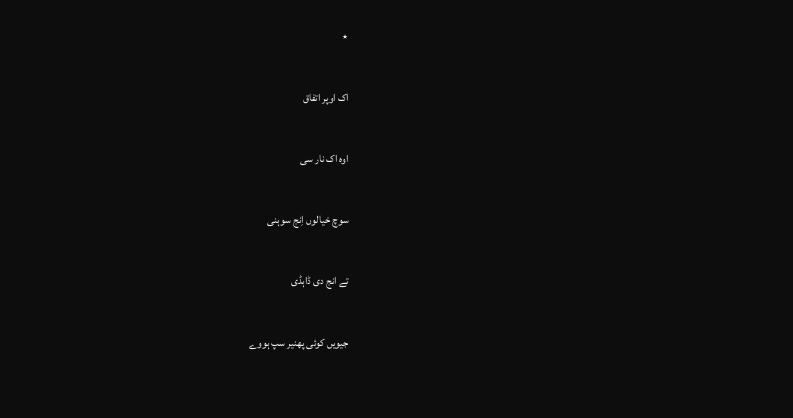٭

اک اوپر اتفاق

اوہ اک نار سی

سوچ خیالوں اِنج سوہنی

تے انج دی ڈاہڈی

جیویں کوئی پھنیر سپ ہووے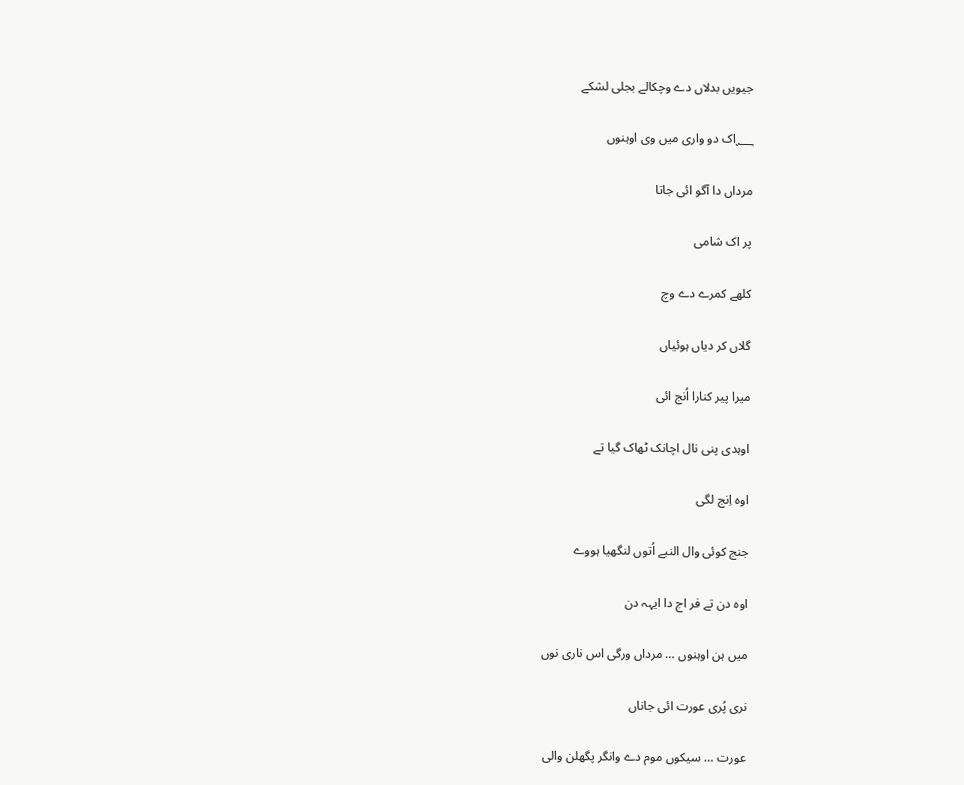جیویں بدلاں دے وچکالے بجلی لشکے

؁اک دو واری میں وی اوہنوں

مرداں دا آگو ائی جاتا

پر اک شامی

کلھے کمرے دے وچ

گلاں کر دیاں ہوئیاں

میرا پیر کنارا اُنج ائی

اوہدی پنی نال اچانک ٹھاک گیا تے

اوہ اِنج لگی

جنج کوئی وال النبے اُتوں لنگھیا ہووے

اوہ دن تے فر اج دا ایہہ دن

میں ہن اوہنوں … مرداں ورگی اس ناری نوں

نری پُری عورت ائی جاناں

عورت … سیکوں موم دے وانگر پگھلن والی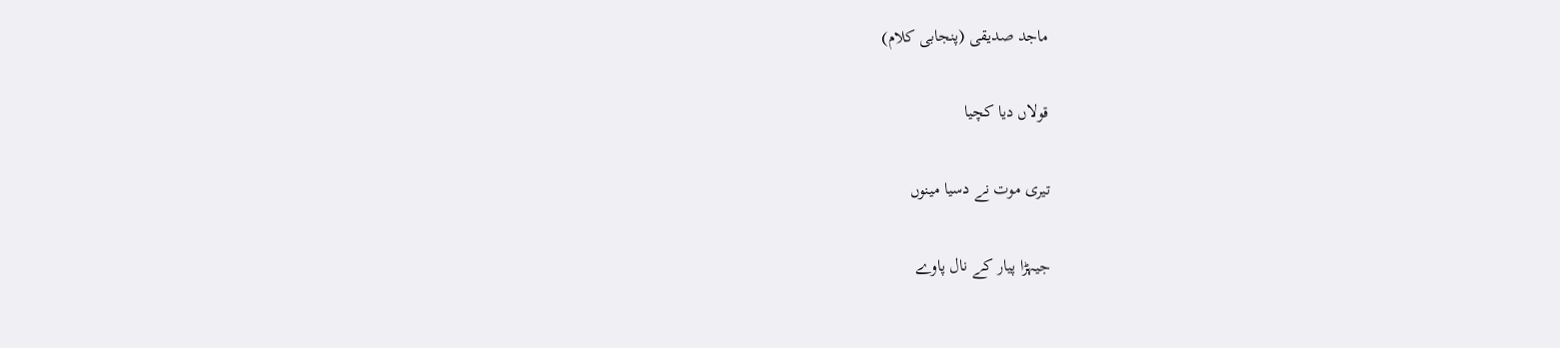ماجد صدیقی (پنجابی کلام)

قولاں دیا کچیا

تیری موت نے دسیا مینوں

جیہڑا پیار کے نال پاوے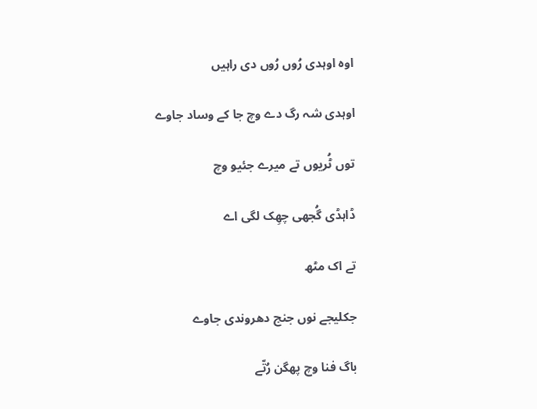اوہ اوہدی رُوں رُوں دی راہیں

اوہدی شہ رگ دے وچ جا کے وساد جاوے

توں ٹُریوں تے میرے جئیو وچ

ڈاہڈی گُجھی چھِک لگی اے

تے اک مٹھ

جکلیجے نوں جنج دھروندی جاوے

باگ فنا وچ پھگن رُتّے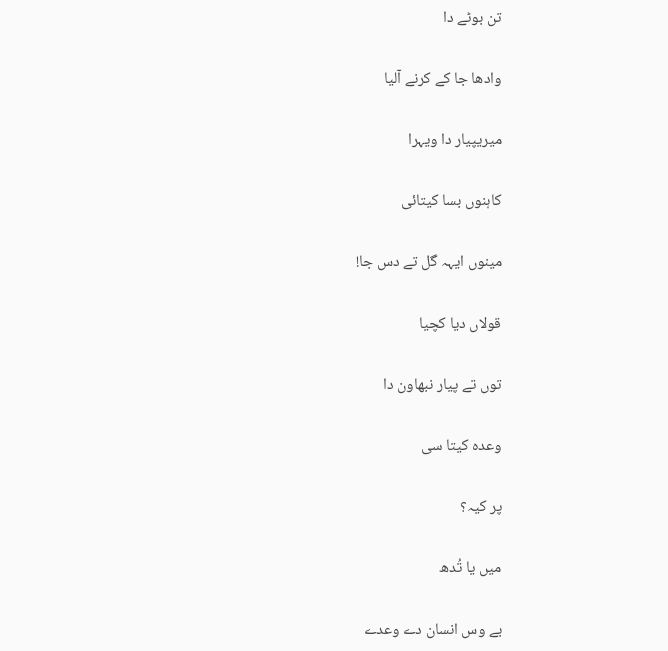تن بوٹے دا

وادھا جا کے کرنے آلیا

میریپیار دا ویہرا

کاہنوں بسا کیتائی

مینوں ایہہ گل تے دس جا!

قولاں دیا کچیا

توں تے پیار نبھاون دا

وعدہ کیتا سی

پر کیہ؟

میں یا تُدھ

بے وس انسان دے وعدے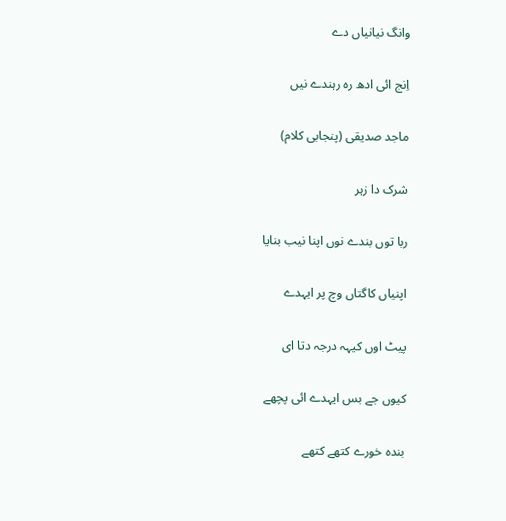وانگ نیانیاں دے

اِنج ائی ادھ رہ رہندے نیں

ماجد صدیقی (پنجابی کلام)

شرک دا زہر

ربا توں بندے نوں اپنا نیب بنایا

اپنیاں کاگتاں وچ پر ایہدے

پیٹ اوں کیہہ درجہ دتا ای

کیوں جے بس ایہدے ائی پچھے

بندہ خورے کتھے کتھے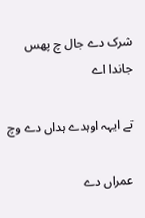شرک دے جال چ پھس جاندا اے

تے ایہہ اوہدے ہداں دے وچ

عمراں دے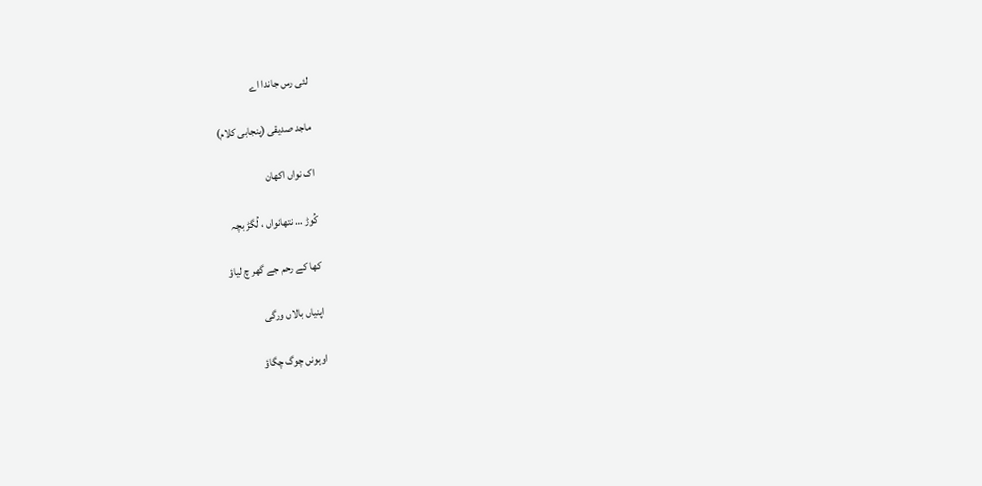لئی رس جاندا اے

ماجد صدیقی (پنجابی کلام)

اک نواں اکھان

کُوڑ … نتھانواں ، لُگڑ بچہ

کھا کے رحم جے گھر چ لیاؤ

اپنیاں بالاں ورگی

اوہونں چوگ چگاؤ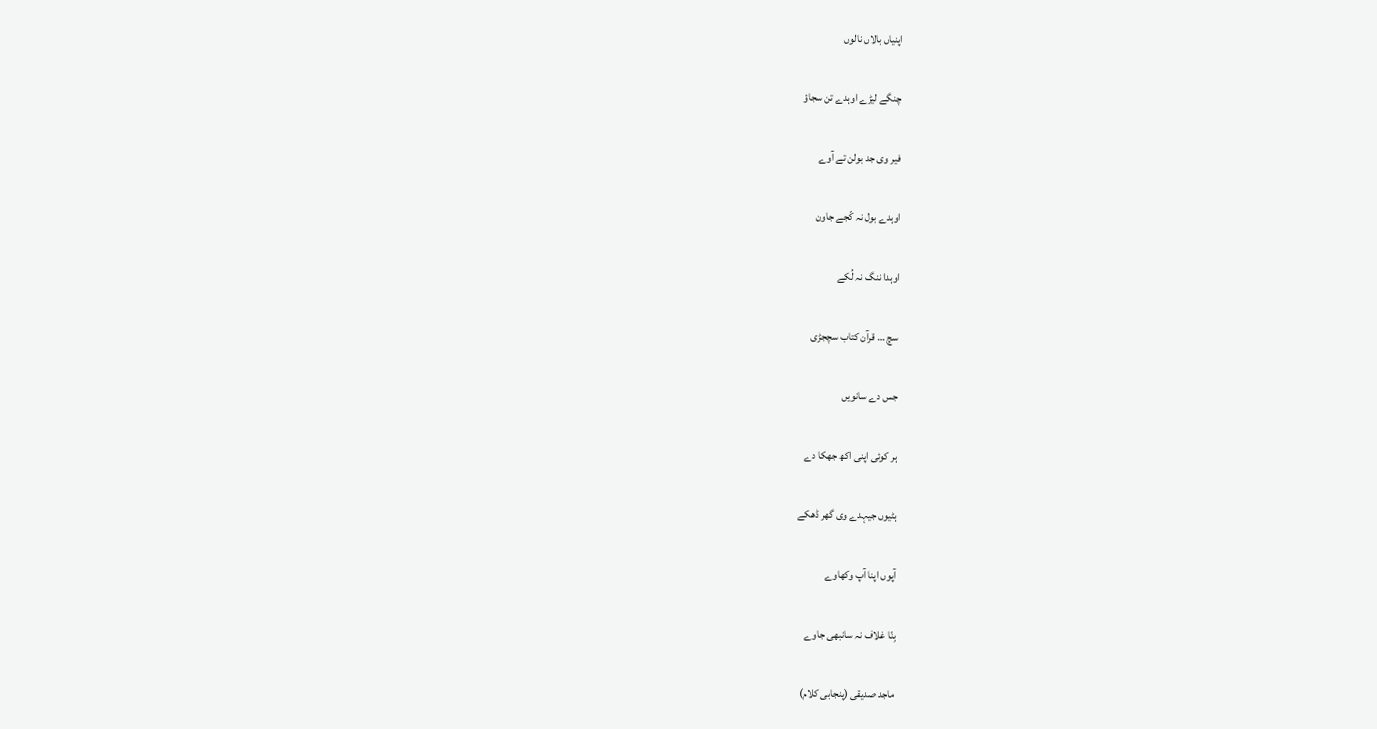اپنیاں بالاں نالوں

چنگے لیڑے اوہدے تن سجاؤ

فیر وی جد بولن تے آوے

اوہدے بول نہ کّجے جاون

اوہدا ننگ نہ لُکے

سچ … قرآن کتاب سچجڑی

جس دے سانویں

ہر کوئی اپنی اکھ جھکا دے

ہٹیوں جیہدے وی گھر ڈھکے

آپوں اپنا آپ وکھاوے

بِنّا غلاف نہ سانبھی جاوے

ماجد صدیقی (پنجابی کلام)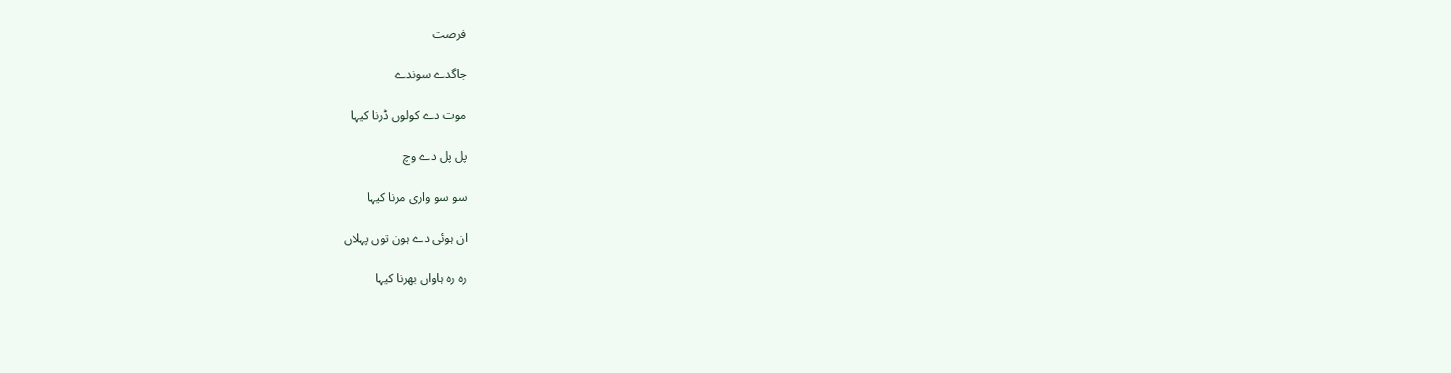فرصت

جاگدے سوندے

موت دے کولوں ڈرنا کیہا

پل پل دے وچ

سو سو واری مرنا کیہا

ان ہوئی دے ہون توں پہلاں

رہ رہ ہاواں بھرنا کیہا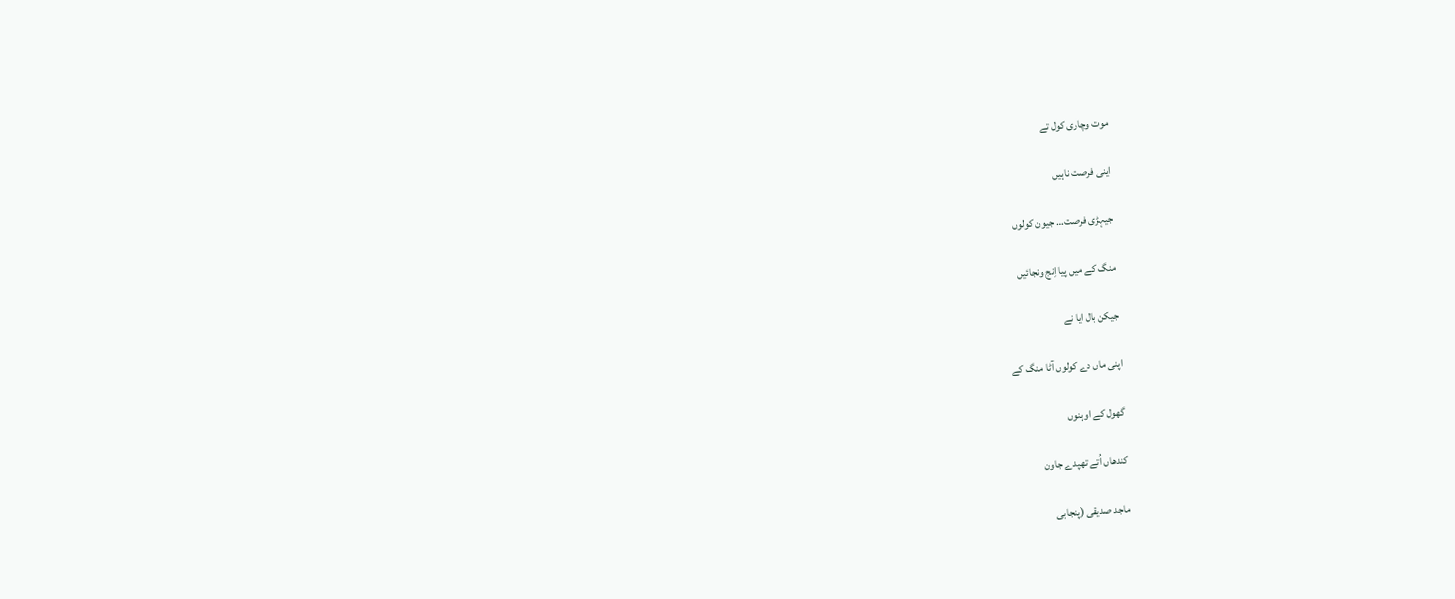موت وچاری کول تے

اینی فرصت ناہیں

جیہڑی فرصت… جیون کولوں

منگ کے میں پیا اِنج ونجائیں

جیکن بال ایا نے

اپنی ماں دے کولوں آٹا منگ کے

گھول کے اوہنوں

کندھاں اُتے تھپدے جاون

ماجد صدیقی (پنجابی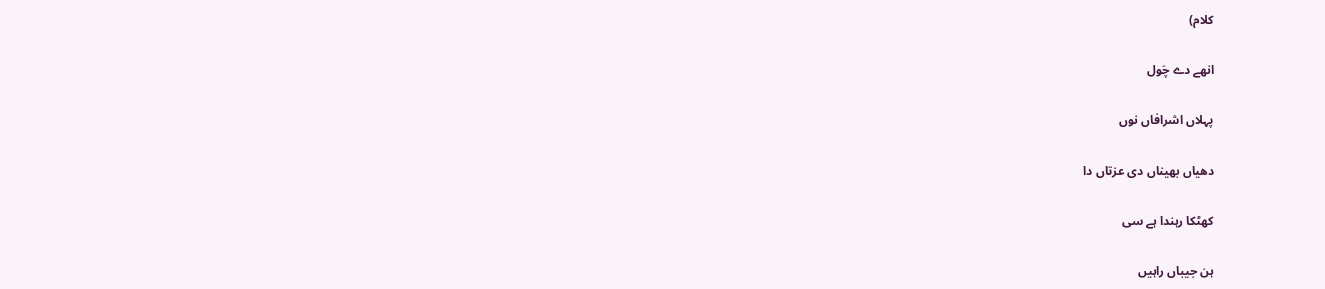کلام)

انھے دے چَول

پہلاں اشرافاں نوں

دھیاں بھیناں دی عزتاں دا

کھٹکا رہندا ہے سی

ہن جیباں راہیں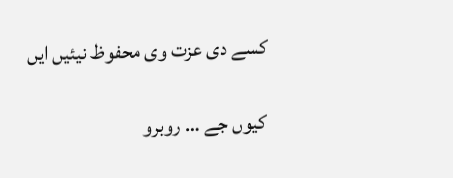کسے دی عزت وی محفوظ نیئیں ایں

کیوں جے … روبرو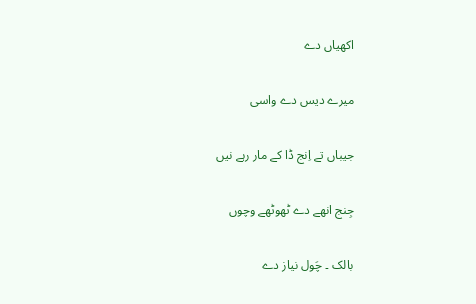اکھیاں دے

میرے دیس دے واسی

جیباں تے اِنج ڈا کے مار رہے نیں

جِنج انھے دے ٹھوٹھے وچوں

بالک ۔ چَول نیاز دے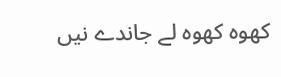کھوہ کھوہ لے جاندے نیں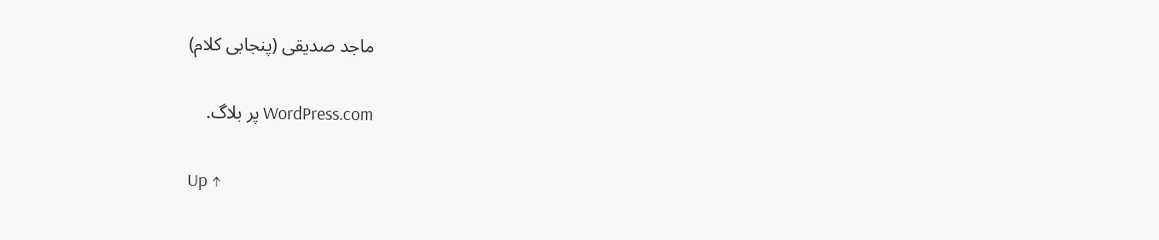ماجد صدیقی (پنجابی کلام)

WordPress.com پر بلاگ.

Up ↑